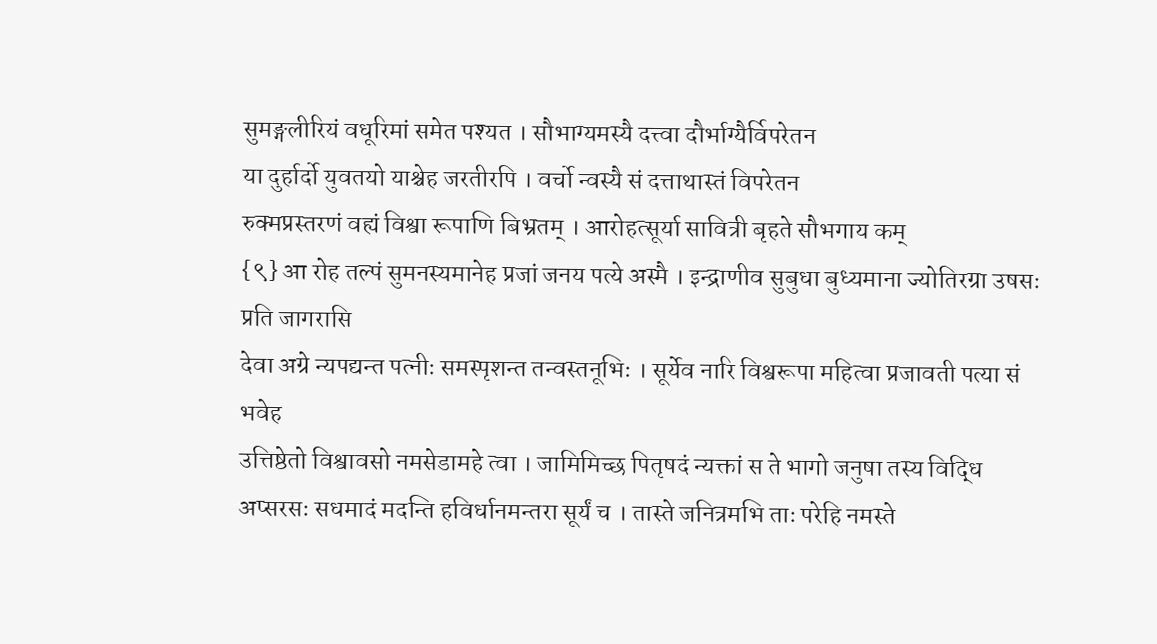सुमङ्गलीरियं वधूरिमां समेत पश्यत । सौभाग्यमस्यै दत्त्वा दौर्भाग्यैर्विपरेतन
या दुर्हार्दो युवतयो याश्चेह जरतीरपि । वर्चो न्वस्यै सं दत्ताथास्तं विपरेतन
रुक्मप्रस्तरणं वह्यं विश्वा रूपाणि बिभ्रतम् । आरोहत्सूर्या सावित्री बृहते सौभगाय कम्
{९} आ रोह तल्पं सुमनस्यमानेह प्रजां जनय पत्ये अस्मै । इन्द्राणीव सुबुधा बुध्यमाना ज्योतिरग्रा उषसः प्रति जागरासि
देवा अग्रे न्यपद्यन्त पत्नीः समस्पृशन्त तन्वस्तनूभिः । सूर्येव नारि विश्वरूपा महित्वा प्रजावती पत्या सं भवेह
उत्तिष्ठेतो विश्वावसो नमसेडामहे त्वा । जामिमिच्छ पितृषदं न्यक्तां स ते भागो जनुषा तस्य विद्धि
अप्सरसः सधमादं मदन्ति हविर्धानमन्तरा सूर्यं च । तास्ते जनित्रमभि ताः परेहि नमस्ते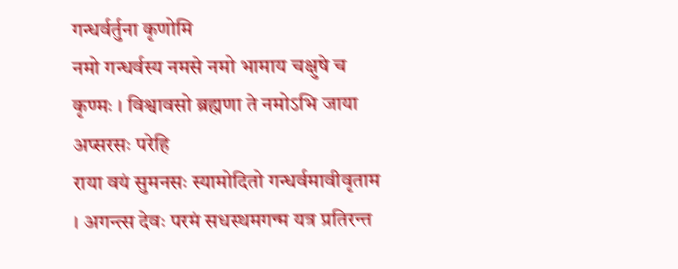गन्धर्वर्तुना कृणोमि
नमो गन्धर्वस्य नमसे नमो भामाय चक्षुषे च कृण्मः । विश्वावसो ब्रह्मणा ते नमोऽभि जाया अप्सरसः परेहि
राया वयं सुमनसः स्यामोदितो गन्धर्वमावीवृताम । अगन्त्स देवः परमं सधस्थमगन्म यत्र प्रतिरन्त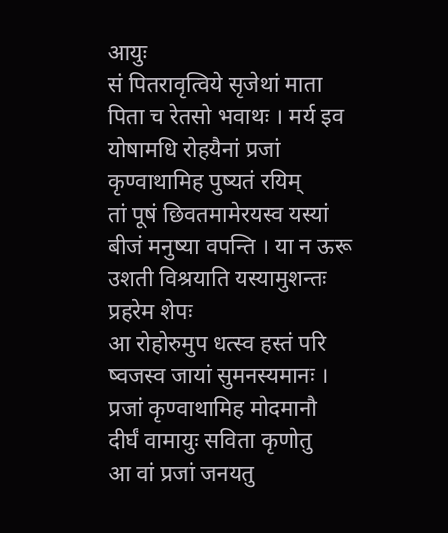आयुः
सं पितरावृत्विये सृजेथां माता पिता च रेतसो भवाथः । मर्य इव योषामधि रोहयैनां प्रजां कृण्वाथामिह पुष्यतं रयिम्
तां पूषं छिवतमामेरयस्व यस्यां बीजं मनुष्या वपन्ति । या न ऊरू उशती विश्रयाति यस्यामुशन्तः प्रहरेम शेपः
आ रोहोरुमुप धत्स्व हस्तं परि ष्वजस्व जायां सुमनस्यमानः । प्रजां कृण्वाथामिह मोदमानौ दीर्घं वामायुः सविता कृणोतु
आ वां प्रजां जनयतु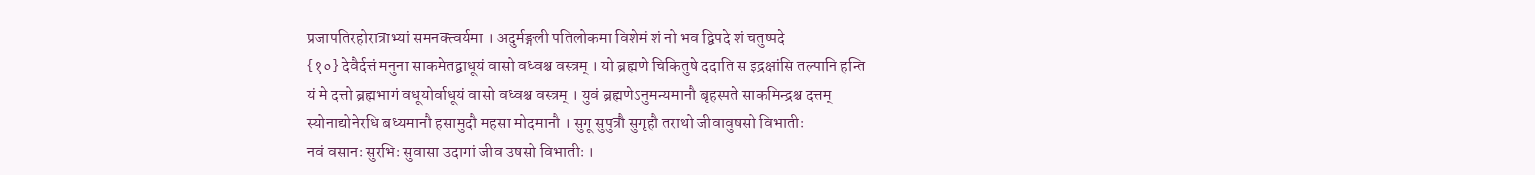प्रजापतिरहोरात्राभ्यां समनक्त्वर्यमा । अदुर्मङ्गली पतिलोकमा विशेमं शं नो भव द्विपदे शं चतुष्पदे
{१०} देवैर्दत्तं मनुना साकमेतद्वाधूयं वासो वध्वश्च वस्त्रम् । यो ब्रह्मणे चिकितुषे ददाति स इद्रक्षांसि तल्पानि हन्ति
यं मे दत्तो ब्रह्मभागं वधूयोर्वाधूयं वासो वध्वश्च वस्त्रम् । युवं ब्रह्मणेऽनुमन्यमानौ बृहस्पते साकमिन्द्रश्च दत्तम्
स्योनाद्योनेरधि बध्यमानौ हसामुदौ महसा मोदमानौ । सुगू सुपुत्रौ सुगृहौ तराथो जीवावुषसो विभातीः
नवं वसानः सुरभिः सुवासा उदागां जीव उषसो विभातीः ।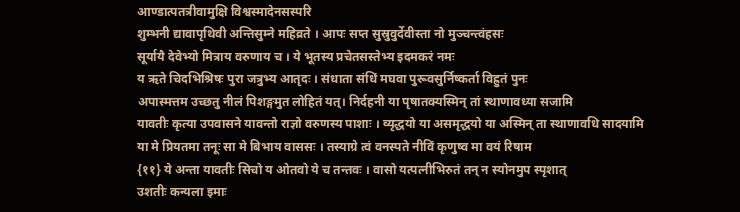आण्डात्पतत्रीवामुक्षि विश्वस्मादेनसस्परि
शुम्भनी द्यावापृथिवी अन्तिसुम्ने महिव्रते । आपः सप्त सुस्रुवुर्देवीस्ता नो मुञ्चन्त्वंहसः
सूर्यायै देवेभ्यो मित्राय वरुणाय च । ये भूतस्य प्रचेतसस्तेभ्य इदमकरं नमः
य ऋते चिदभिश्रिषः पुरा जत्रुभ्य आतृदः । संधाता संधिं मघवा पुरूवसुर्निष्कर्ता विह्रुतं पुनः
अपास्मत्तम उच्छतु नीलं पिशङ्गमुत लोहितं यत्। निर्दहनी या पृषातक्यस्मिन् तां स्थाणावध्या सजामि
यावतीः कृत्या उपवासने यावन्तो राज्ञो वरुणस्य पाशाः । व्यृद्धयो या असमृद्धयो या अस्मिन् ता स्थाणावधि सादयामि
या मे प्रियतमा तनूः सा मे बिभाय वाससः । तस्याग्रे त्वं वनस्पते नीविं कृणुष्व मा वयं रिषाम
{११} ये अन्ता यावतीः सिचो य ओतवो ये च तन्तवः । वासो यत्पत्नीभिरुतं तन् न स्योनमुप स्पृशात्
उशतीः कन्यला इमाः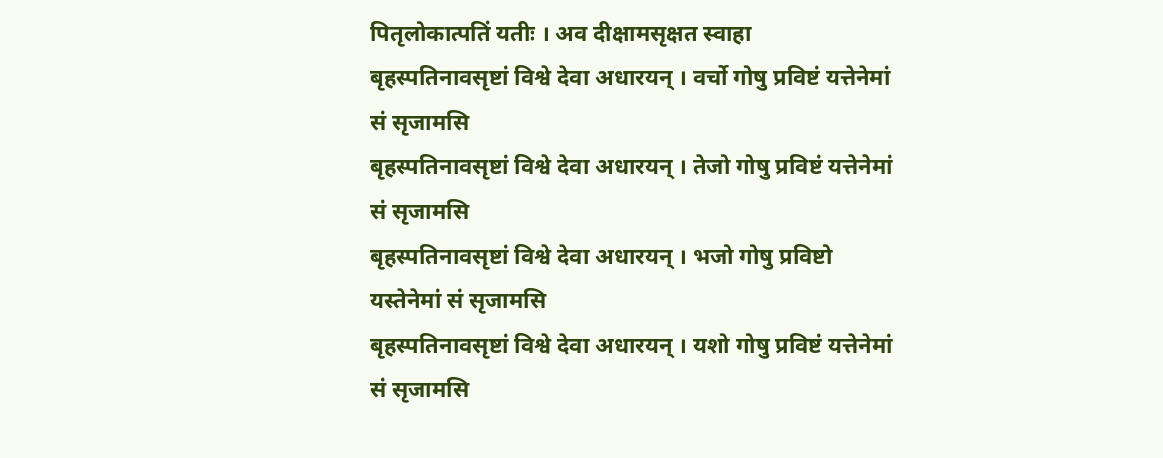पितृलोकात्पतिं यतीः । अव दीक्षामसृक्षत स्वाहा
बृहस्पतिनावसृष्टां विश्वे देवा अधारयन् । वर्चो गोषु प्रविष्टं यत्तेनेमां सं सृजामसि
बृहस्पतिनावसृष्टां विश्वे देवा अधारयन् । तेजो गोषु प्रविष्टं यत्तेनेमां सं सृजामसि
बृहस्पतिनावसृष्टां विश्वे देवा अधारयन् । भजो गोषु प्रविष्टो यस्तेनेमां सं सृजामसि
बृहस्पतिनावसृष्टां विश्वे देवा अधारयन् । यशो गोषु प्रविष्टं यत्तेनेमां सं सृजामसि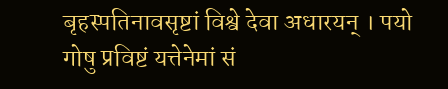बृहस्पतिनावसृष्टां विश्वे देवा अधारयन् । पयो गोषु प्रविष्टं यत्तेनेमां सं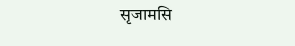सृजामसि